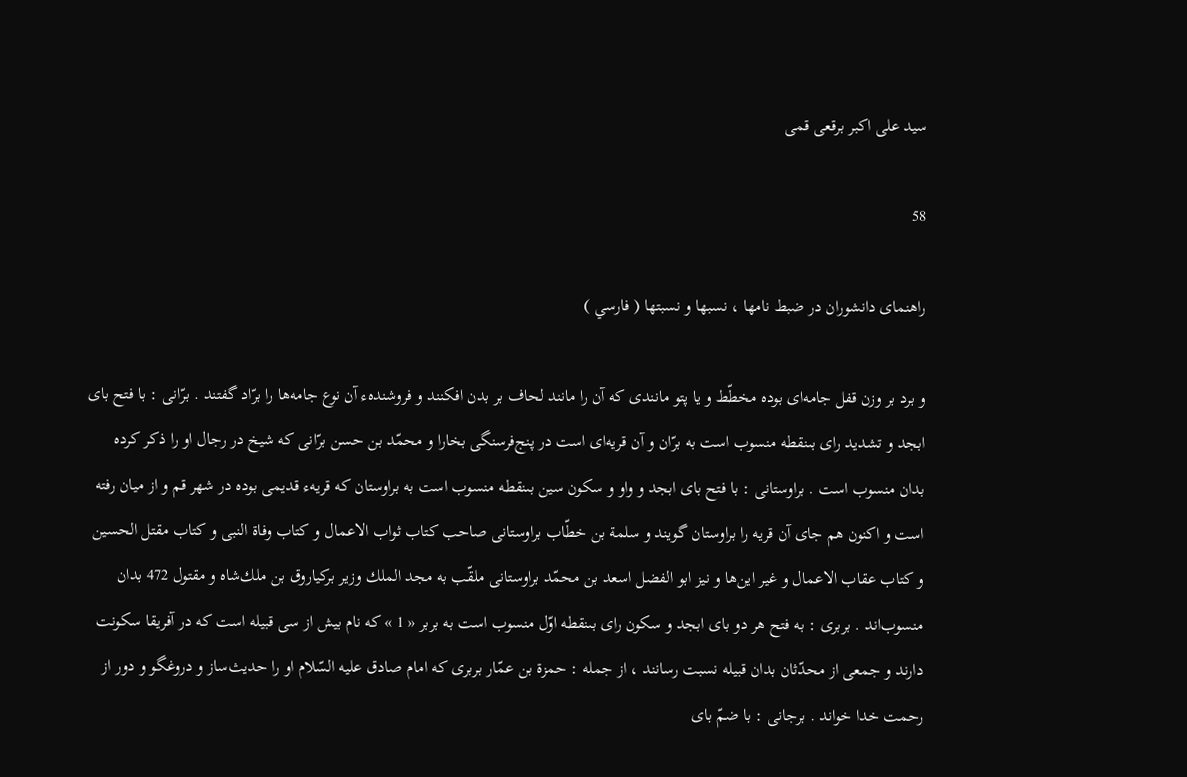سيد على اكبر برقعى قمى

58

راهنماى دانشوران در ضبط نامها ، نسبها و نسبتها ( فارسي )

و برد بر وزن قفل جامه‌اى بوده مخطّط و يا پتو مانندى كه آن را مانند لحاف بر بدن افكنند و فروشندهء آن نوع جامه‌ها را برّاد گفتند . برّانى : با فتح باى ابجد و تشديد راى بىنقطه منسوب است به برّان و آن قريه‌اى است در پنج‌فرسنگى بخارا و محمّد بن حسن برّانى كه شيخ در رجال او را ذكر كرده بدان منسوب است . براوستانى : با فتح باى ابجد و واو و سكون سين بىنقطه منسوب است به براوستان كه قريهء قديمى بوده در شهر قم و از ميان رفته است و اكنون هم جاى آن قريه را براوستان گويند و سلمة بن خطّاب براوستانى صاحب كتاب ثواب الاعمال و كتاب وفاة النبى و كتاب مقتل الحسين و كتاب عقاب الاعمال و غير اين‌ها و نيز ابو الفضل اسعد بن محمّد براوستانى ملقّب به مجد الملك وزير بركياروق بن ملك‌شاه و مقتول 472 بدان منسوب‌اند . بربرى : به فتح هر دو باى ابجد و سكون راى بىنقطه اوّل منسوب است به بربر « 1 » كه نام بيش از سى قبيله است كه در آفريقا سكونت دارند و جمعى از محدّثان بدان قبيله نسبت رسانند ، از جمله : حمزة بن عمّار بربرى كه امام صادق عليه السّلام او را حديث‌ساز و دروغگو و دور از رحمت خدا خواند . برجانى : با ضمّ باى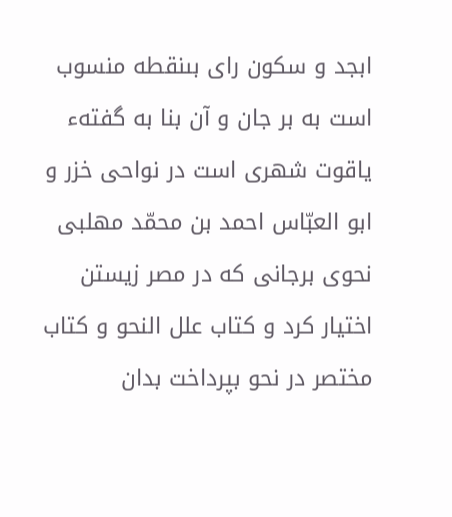ابجد و سكون راى بىنقطه منسوب است به بر جان و آن بنا به گفتهء ياقوت شهرى است در نواحى خزر و ابو العبّاس احمد بن محمّد مهلبى نحوى برجانى كه در مصر زيستن اختيار كرد و كتاب علل النحو و كتاب مختصر در نحو بپرداخت بدان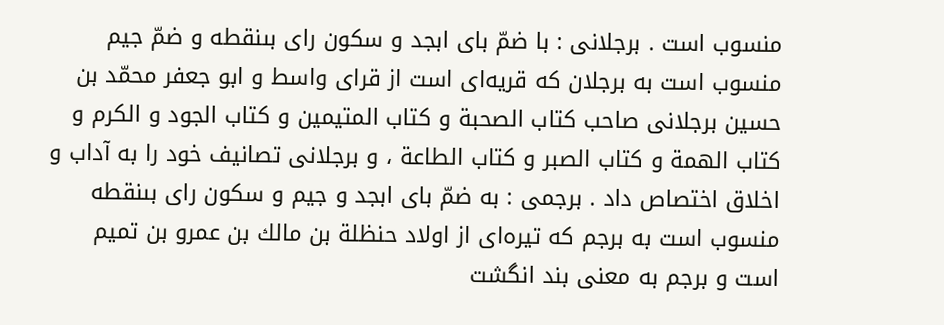منسوب است . برجلانى : با ضمّ باى ابجد و سكون راى بىنقطه و ضمّ جيم منسوب است به برجلان كه قريه‌اى است از قراى واسط و ابو جعفر محمّد بن حسين برجلانى صاحب كتاب الصحبة و كتاب المتيمين و كتاب الجود و الكرم و كتاب الهمة و كتاب الصبر و كتاب الطاعة ، و برجلانى تصانيف خود را به آداب و اخلاق اختصاص داد . برجمى : به ضمّ باى ابجد و جيم و سكون راى بىنقطه منسوب است به برجم كه تيره‌اى از اولاد حنظلة بن مالك بن عمرو بن تميم است و برجم به معنى بند انگشت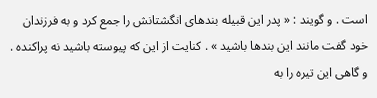است . و گويند : « پدر اين قبيله بندهاى انگشتانش را جمع كرد و به فرزندان خود گفت مانند اين بندها باشيد » . كنايت از اين كه پيوسته باشيد نه پراكنده . و گاهى اين تيره را به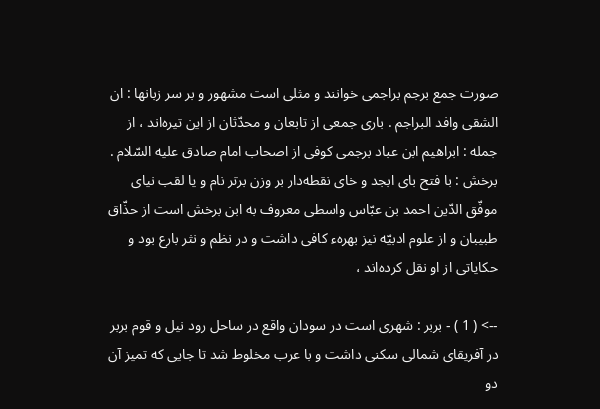صورت جمع برجم براجمى خوانند و مثلى است مشهور و بر سر زبانها : ان الشقى وافد البراجم . بارى جمعى از تابعان و محدّثان از اين تيره‌اند ، از جمله : ابراهيم ابن عباد برجمى كوفى از اصحاب امام صادق عليه السّلام . برخش : با فتح باى ابجد و خاى نقطه‌دار بر وزن برتر نام و يا لقب نياى موفّق الدّين احمد بن عبّاس واسطى معروف به ابن برخش است از حذّاق طبيبان و از علوم ادبيّه نيز بهرهء كافى داشت و در نظم و نثر بارع بود و حكاياتى از او نقل كرده‌اند ،

--> ( 1 ) - بربر : شهرى است در سودان واقع در ساحل رود نيل و قوم بربر در آفريقاى شمالى سكنى داشت و با عرب مخلوط شد تا جايى كه تميز آن دو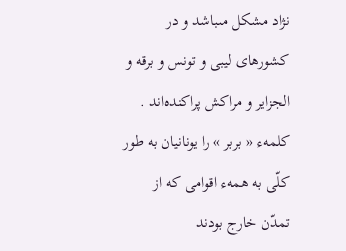نژاد مشكل مىباشد و در كشورهاى ليبى و تونس و برقه و الجزاير و مراكش پراكنده‌اند . كلمهء « بربر » را يونانيان به طور كلّى به همهء اقوامى كه از تمدّن خارج بودند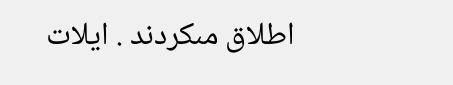اطلاق مىكردند . ايلات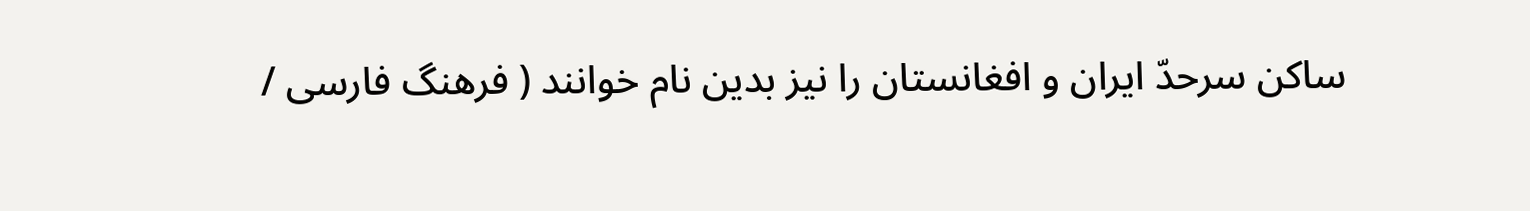ساكن سرحدّ ايران و افغانستان را نيز بدين نام خوانند ( فرهنگ فارسى /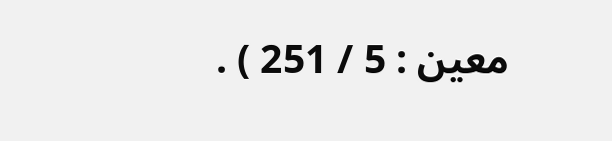معين : 5 / 251 ) .